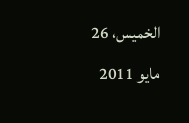الخميس، 26 مايو 2011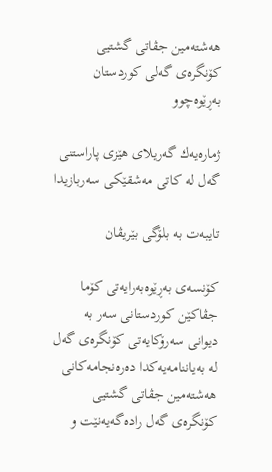هه‌شته‌مین جڤاتی گشتیی كۆنگره‌ی گه‌لی كوردستان به‌ڕێوه‌چوو

ژماره‌یه‌ك گه‌ریلای هێزی پاراستنی گه‌ل له‌ كاتی مه‌شقێكی سه‌ربازیدا

تایبه‌ت به‌ بلۆگی بێریڤان

كۆنسه‌ی به‌ڕێوه‌به‌رایه‌تی كۆما جڤاكێن كوردستانی سه‌ر به‌ دیوانی سه‌رۆكایه‌تی كۆنگره‌ی گه‌ل له‌ به‌یاننامه‌یه‌كدا ده‌ره‌نجامه‌كانی هه‌شته‌مین جڤاتی گشتیی كۆنگره‌ی گه‌ل راده‌گه‌یه‌نێت و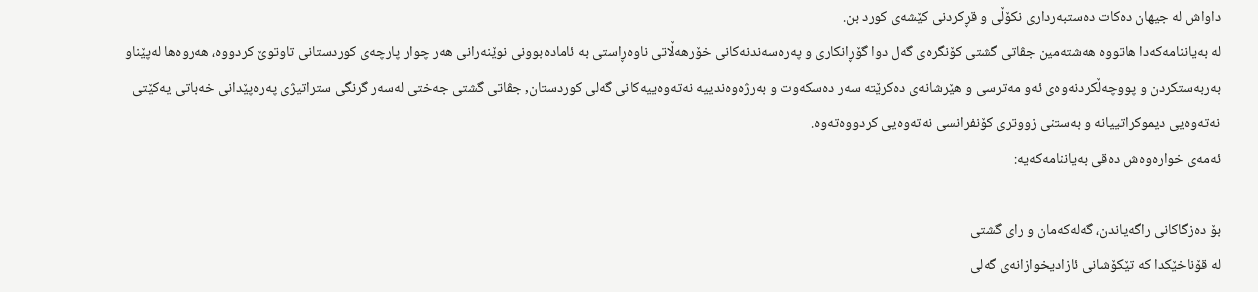داواش له‌ جیهان ده‌كات ده‌ستبه‌رداری نكۆڵی و قڕكردنی كێشه‌ی كورد بن.
له‌ به‌یاننامه‌كه‌دا هاتووه‌ هه‌شته‌مین جڤاتی گشتی كۆنگره‌ی گه‌ل دوا گۆڕانكاری و په‌ره‌سه‌ندنه‌كانی خۆرهه‌ڵاتی ناوه‌ڕاستی به‌ ئاماده‌بوونی نوێنه‌رانی هه‌ر چوار پارچه‌ی كوردستانی تاوتوێ كردووه‌، هه‌روه‌ها له‌پێناو به‌ربه‌ستكردن و پووچه‌ڵكردنه‌وه‌ی ئه‌و مه‌ترسی و هێرشانه‌ی ده‌كرێته‌ سه‌ر ده‌سكه‌وت و به‌رژه‌وه‌ندییه‌ نه‌ته‌وه‌ییه‌كانی گه‌لی كوردستان, جڤاتی گشتی جه‌ختی له‌سه‌ر گرنگی ستراتیژی په‌ره‌پێدانی خه‌باتی یه‌كێتی نه‌ته‌وه‌یی دیموكراتییانه‌ و به‌ستنی زووتری كۆنفرانسی نه‌ته‌وه‌یی كردووه‌ته‌وه‌.
ئه‌مه‌ی خواره‌وه‌ش ده‌قی به‌یاننامه‌كه‌یه‌:

بۆ ده‌زگاكانی راگه‌یاندن، گه‌له‌كه‌مان و رای گشتی
له‌ قۆناخێكدا كه‌ تێكۆشانی ئازادیخوازانه‌ی گه‌لی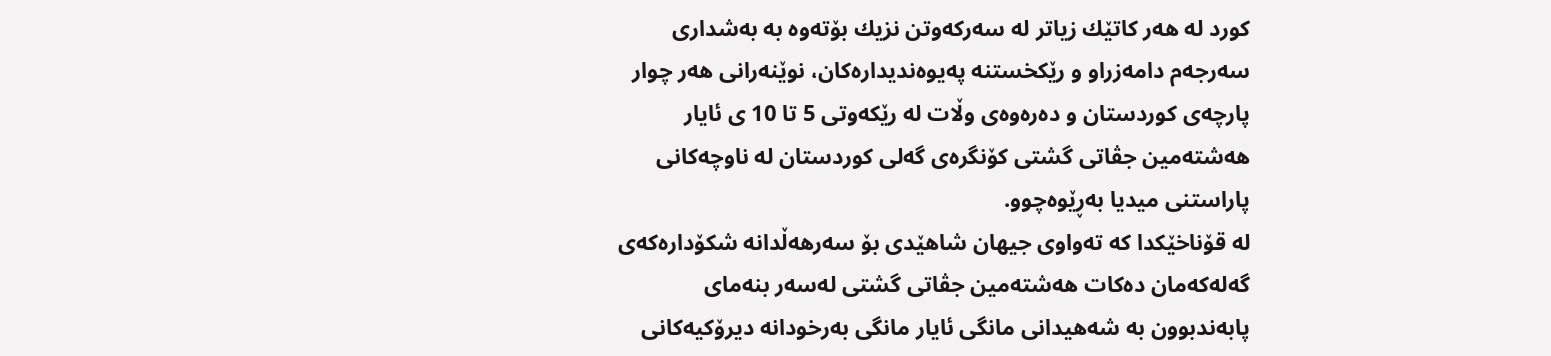كورد له‌ هه‌ر كاتێك زیاتر له‌ سه‌ركه‌وتن نزیك بۆته‌وه‌ به‌ به‌شداری سه‌رجه‌م دامه‌زراو و رێكخستنه‌ په‌یوه‌ندیداره‌كان، نوێنه‌رانی هه‌ر چوار پارچه‌ی كوردستان و ده‌ره‌وه‌ی وڵات له‌ رێكه‌وتی 5 تا 10 ی ئایار هه‌شته‌مین جڤاتی گشتی كۆنگره‌ی گه‌لی كوردستان له‌ ناوچه‌كانی پاراستنی میدیا به‌ڕێوه‌چوو.
له‌ قۆناخێكدا كه‌ ته‌واوی جیهان شاهێدی بۆ سه‌رهه‌ڵدانه‌ شكۆداره‌كه‌ی گه‌له‌كه‌مان ده‌كات هه‌شته‌مین جڤاتی گشتی له‌سه‌ر بنه‌مای پابه‌ندبوون به‌ شه‌هیدانی مانگی ئایار مانگی به‌رخودانه‌ دیرۆكیه‌كانی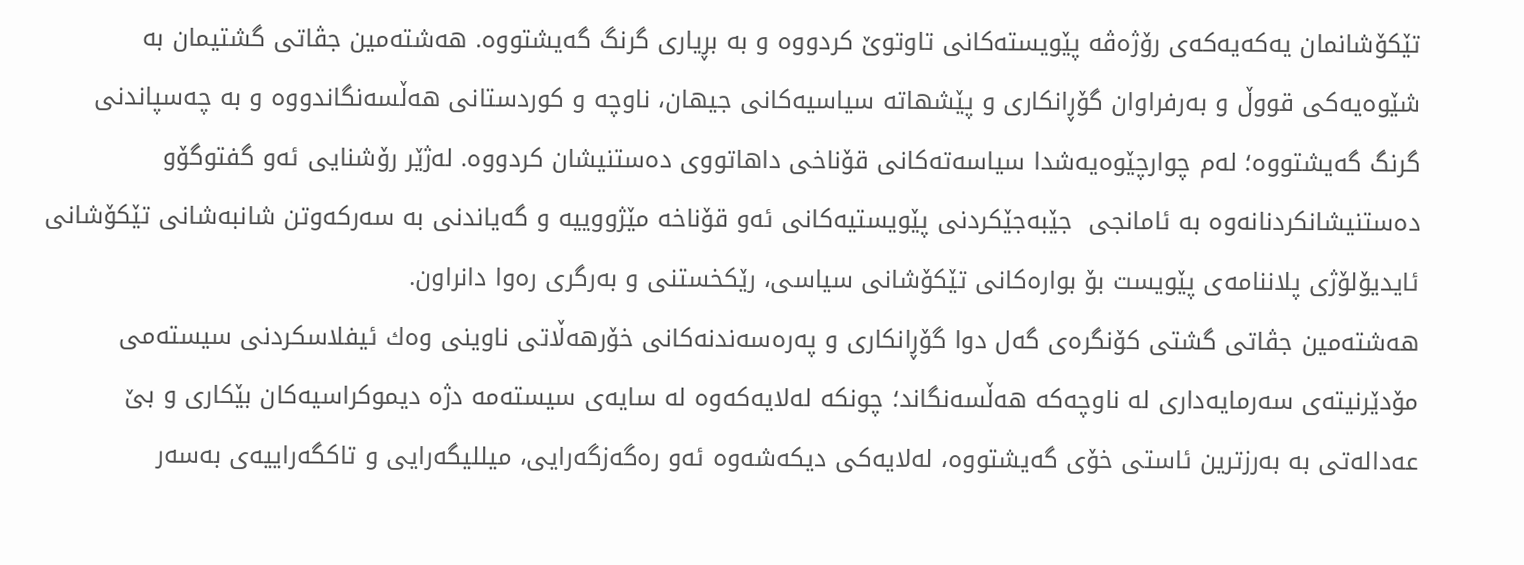تێكۆشانمان یه‌كه‌یه‌كه‌ی رۆژه‌ڤه‌ پێویسته‌كانی تاوتوێ‌ كردووه‌ و به‌ بڕیاری گرنگ گه‌یشتووه‌. هه‌شته‌مین جڤاتی گشتیمان به‌ شێوه‌یه‌كی قووڵ و به‌رفراوان گۆڕانكاری و پێشهاته‌ سیاسیه‌كانی جیهان، ناوچه‌ و كوردستانی هه‌ڵسه‌نگاندووه‌ و به‌ چه‌سپاندنی گرنگ گه‌یشتووه‌؛ له‌م چوارچێوه‌یه‌شدا سیاسه‌ته‌كانی قۆناخی داهاتووی ده‌ستنیشان كردووه‌. له‌ژێر رۆشنایی ئه‌و گفتوگۆو ده‌ستنیشانكردنانه‌وه‌ به‌ ئامانجی  جێبه‌جێكردنی پێویستیه‌كانی ئه‌و قۆناخه‌ مێژووییه‌ و گه‌یاندنی به‌ سه‌ركه‌وتن شانبه‌شانی تێكۆشانی ئایدیۆلۆژی پلاننامه‌ی پێویست بۆ بواره‌كانی تێكۆشانی سیاسی، رێكخستنی و به‌رگری ره‌وا دانراون.
هه‌شته‌مین جڤاتی گشتی كۆنگره‌ی گه‌ل دوا گۆڕانكاری و په‌ره‌سه‌ندنه‌كانی خۆرهه‌ڵاتی ناوینی وه‌ك ئیفلاسكردنی سیسته‌می مۆدێرنیته‌ی سه‌رمایه‌داری له‌ ناوچه‌كه‌ هه‌ڵسه‌نگاند؛ چونكه‌ له‌لایه‌كه‌وه‌ له‌ سایه‌ی سیسته‌مه‌ دژه‌ دیموكراسیه‌كان بێكاری و بێ‌ عه‌داله‌تی به‌ به‌رزترین ئاستی خۆی گه‌یشتووه‌، له‌لایه‌كی دیكه‌شه‌وه‌ ئه‌و ره‌گه‌زگه‌رایی، میللیگه‌رایی و تاكگه‌راییه‌ی به‌سه‌ر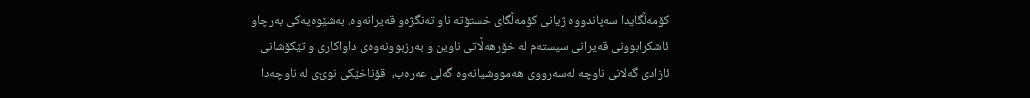كۆمه‌ڵگایدا سه‌پاندووه‌ ژیانی كۆمه‌ڵگای خستۆته‌ ناو ته‌نگژه‌و قه‌یرانه‌وه‌. به‌شێوه‌یه‌كی به‌رچاو ئاشكرابوونی قه‌یرانی سیسته‌م له‌ خۆرهه‌ڵاتی ناوین و به‌رزبوونه‌وه‌ی داواكاری و تێكۆشانی ئازادی گه‌لانی ناوچه‌ له‌سه‌رووی هه‌مووشیانه‌وه‌ گه‌لی عه‌ره‌ب،  قۆناخێكی نوێ‌ی له‌ ناوچه‌دا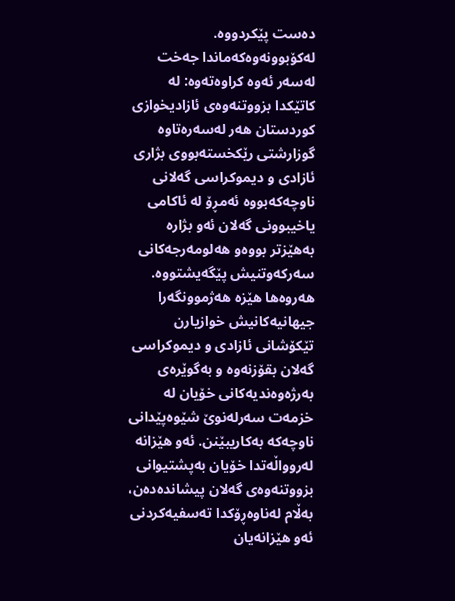ده‌ست پێكردووه‌.
له‌كۆبوونه‌وه‌كه‌ماندا جه‌خت له‌سه‌ر ئه‌وه‌ كراوه‌ته‌وه‌: له‌ كاتێكدا بزووتنه‌وه‌ی ئازادیخوازی كوردستان هه‌ر له‌سه‌ره‌تاوه‌ گوزارشتی رێكخسته‌بووی بژاری ئازادی و دیموكراسی گه‌لانی ناوچه‌كه‌بووه‌ ئه‌مڕۆ له‌ ئاكامی یاخیبوونی گه‌لان ئه‌و بژاره‌ به‌هێزتر بووه‌و هه‌لومه‌رجه‌كانی سه‌ركه‌وتنیش پێگه‌یشتووه‌. هه‌روه‌ها هێزه‌ هه‌ژموونگه‌را جیهانیه‌كانیش خوازیارن  تێكۆشانی ئازادی و دیموكراسی گه‌لان بقۆزنه‌وه‌ و به‌گوێره‌ی به‌رژه‌وه‌ندیه‌كانی خۆیان له‌ خزمه‌ت سه‌رله‌نوێ‌ شێوه‌پێدانی  ناوچه‌كه‌ به‌كاریبێنن. ئه‌و هێزانه‌ له‌روواڵه‌تدا خۆیان به‌پشتیوانی بزووتنه‌وه‌ی گه‌لان پیشانده‌ده‌ن، به‌ڵام له‌ناوه‌ڕۆكدا ته‌سفیه‌كردنی ئه‌و هێزانه‌یان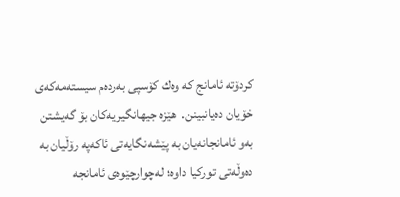كردۆته‌ ئامانج كه‌ وه‌ك كۆسپی به‌رده‌م سیسته‌مه‌كه‌ی خۆیان ده‌یانبینن.  هێزه‌ جیهانگیریه‌كان بۆ گه‌یشتن به‌و ئامانجانه‌یان به‌ پێشه‌نگایه‌تی ئاكه‌په‌ رۆڵیان به‌ ده‌وڵه‌تی توركیا داوه‌؛ له‌چوارچێوه‌ی ئامانجه‌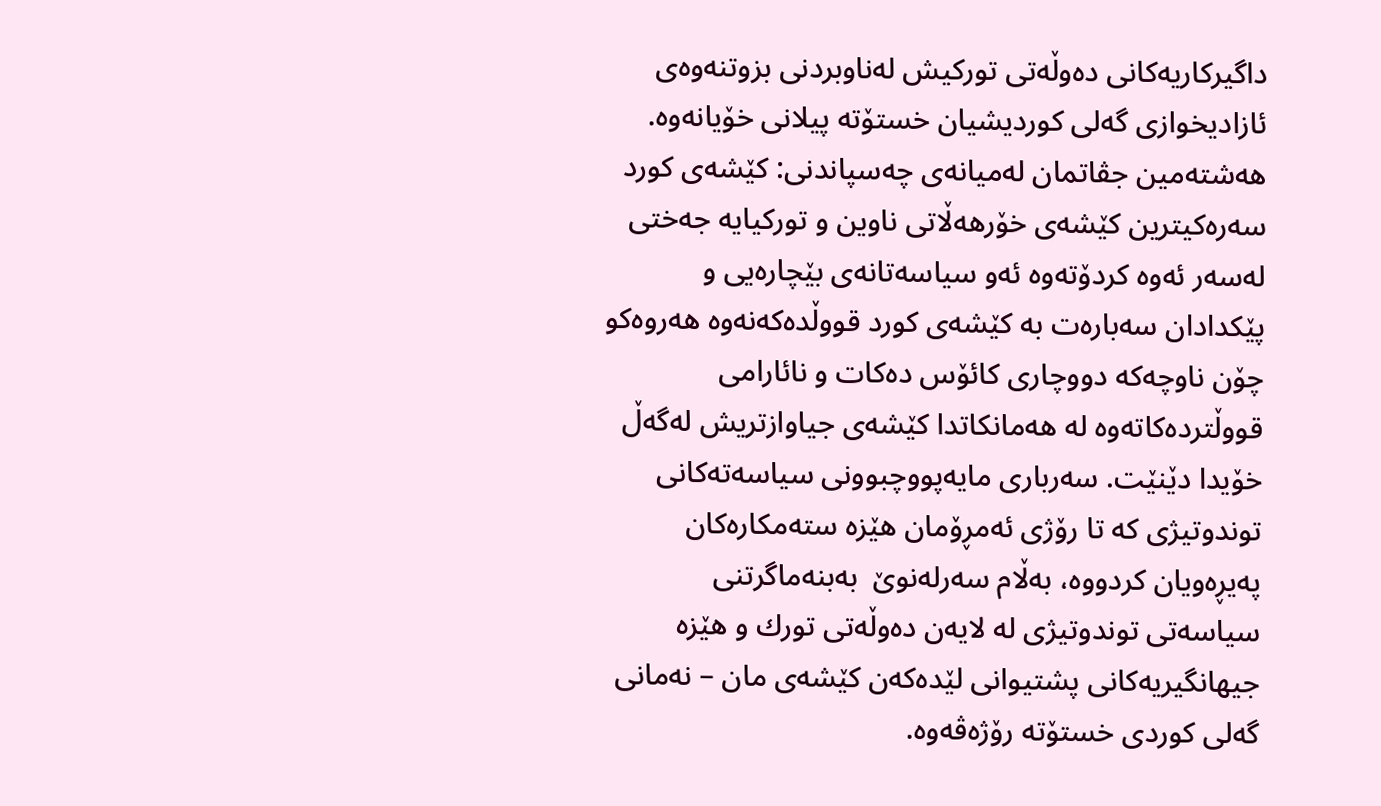داگیركاریه‌كانی ده‌وڵه‌تی توركیش له‌ناوبردنی بزوتنه‌وه‌ی ئازادیخوازی گه‌لی كوردیشیان خستۆته‌ پیلانی خۆیانه‌وه‌.
هه‌شته‌مین جڤاتمان له‌میانه‌ی چه‌سپاندنی: كێشه‌ی كورد سه‌ره‌كیترین كێشه‌ی خۆرهه‌ڵاتی ناوین و توركیایه‌ جه‌ختی له‌سه‌ر ئه‌وه‌ كردۆته‌وه‌ ئه‌و سیاسه‌تانه‌ی بێچاره‌یی و پێكدادان سه‌باره‌ت به‌ كێشه‌ی كورد قووڵده‌كه‌نه‌وه‌ هه‌روه‌كو چۆن ناوچه‌كه‌ دووچاری كائۆس ده‌كات و نائارامی قووڵترده‌كاته‌وه‌ له‌ هه‌مانكاتدا كێشه‌ی جیاوازتریش له‌گه‌ڵ خۆیدا دێنێت. سه‌رباری مایه‌پووچبوونی سیاسه‌ته‌كانی توندوتیژی كه‌ تا رۆژی ئه‌مڕۆمان هێزه‌ سته‌مكاره‌كان په‌یڕه‌ویان كردووه‌، به‌ڵام سه‌رله‌نوێ‌  به‌بنه‌ماگرتنی سیاسه‌تی توندوتیژی له‌ لایه‌ن ده‌وڵه‌تی تورك و هێزه‌ جیهانگیریه‌كانی پشتیوانی لێده‌كه‌ن كێشه‌ی مان – نه‌مانی گه‌لی كوردی خستۆته‌ رۆژه‌ڤه‌وه‌.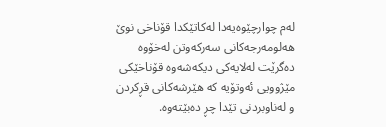له‌م چوارچێوه‌یه‌دا له‌كاتێكدا قۆناخی نوێ‌ هه‌لومه‌رجه‌كانی سه‌ركه‌وتن له‌خۆوه‌ ده‌گرێت له‌لایه‌كی دیكه‌شه‌وه‌ قۆناخێكی مێژوویی ئه‌وتۆیه‌ كه‌ هێرشه‌كانی قڕكردن و له‌ناوبردنی تێدا چڕ ده‌بێته‌وه‌.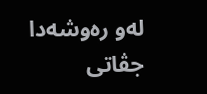له‌و ره‌وشه‌دا جڤاتی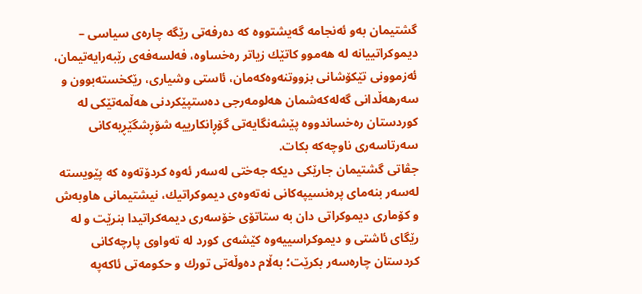گشتیمان به‌و ئه‌نجامه‌ گه‌یشتووه‌ كه‌ ده‌رفه‌تی رێگه‌ چاره‌ی سیاسی – دیموكراتییانه‌ له‌ هه‌موو كاتێك زیاتر ره‌خساوه‌، فه‌لسه‌فه‌ی رێبه‌رایه‌تیمان، ئه‌زموونی تێكۆشانی بزووتنه‌وه‌كه‌مان، ئاستی وشیاری، رێكخسته‌بوون و سه‌رهه‌ڵدانی گه‌له‌كه‌شمان هه‌لومه‌رجی ده‌ستپێكردنی هه‌ڵمه‌تێكی له‌ كوردستان ره‌خساندووه‌ پێشه‌نگایه‌تی گۆڕانكارییه‌ شۆڕشگێڕیه‌كانی سه‌رتاسه‌ری ناوچه‌كه‌ بكات.
جڤاتی گشتیمان جارێكی دیكه‌ جه‌ختی له‌سه‌ر ئه‌وه‌ كردۆته‌وه‌ كه‌ پێویسته‌ له‌سه‌ر بنه‌مای پره‌نسیپه‌كانی نه‌ته‌وه‌ی دیموكراتیك، نیشتیمانی هاوبه‌ش و كۆماری دیموكراتی دان به‌ ستاتۆی خۆسه‌ری دیمه‌كراتیدا بنرێت و له‌ رێگای ئاشتی و دیموكراسییه‌وه‌ كێشه‌ی كورد له‌ ته‌واوی پارچه‌كانی كردستان چاره‌سه‌ر بكرێت؛ به‌ڵام ده‌وڵه‌تی تورك و حكومه‌تی ئاكه‌په‌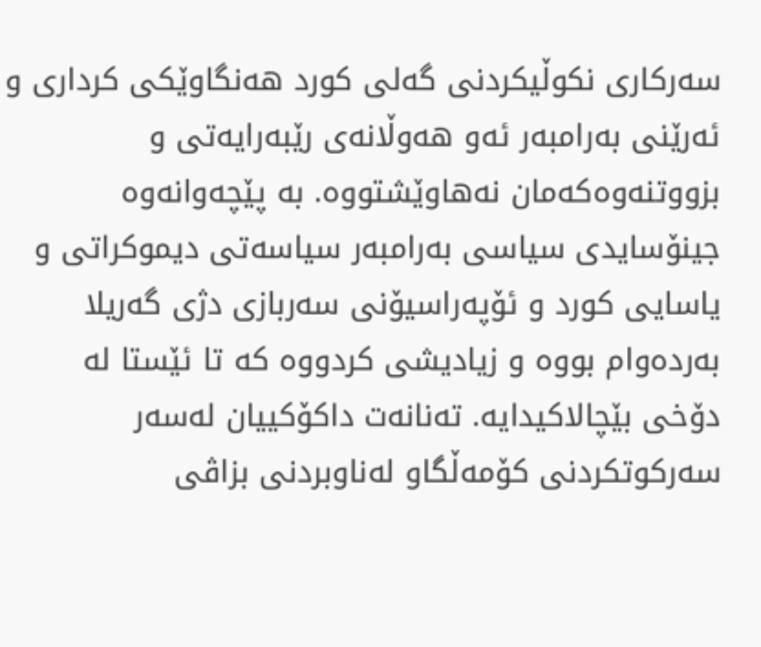سه‌ركاری نكوڵیكردنی گه‌لی كورد هه‌نگاوێكی كرداری و ئه‌رێنی به‌رامبه‌ر ئه‌و هه‌وڵانه‌ی رێبه‌رایه‌تی و بزووتنه‌وه‌كه‌مان نه‌هاوێشتووه‌. به‌ پێچه‌وانه‌وه‌ جینۆسایدی سیاسی به‌رامبه‌ر سیاسه‌تی دیموكراتی و یاسایی كورد و ئۆپه‌راسیۆنی سه‌ربازی دژی گه‌ریلا به‌رده‌وام بووه‌ و زیادیشی كردووه‌ كه‌ تا ئێستا له‌ دۆخی بێچالاكیدایه‌. ته‌نانه‌ت داكۆكییان له‌سه‌ر سه‌ركوتكردنی كۆمه‌ڵگاو له‌ناوبردنی بزاڤی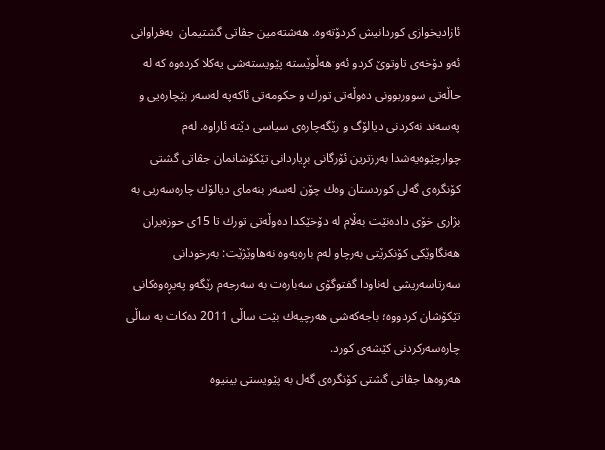ئازادیخوازی كوردانیش كردۆته‌وه‌. هه‌شته‌مین جڤاتی گشتیمان  به‌فراوانی ئه‌و دۆخه‌ی تاوتوێ‌ كردو ئه‌و هه‌ڵوێسته‌ پێویسته‌شی یه‌كلا كرده‌وه‌ كه‌ له‌ حاڵه‌تی سووربوونی ده‌وڵه‌تی تورك و حكومه‌تی ئاكه‌په‌ له‌سه‌ر بێچاره‌یی و په‌سه‌ند نه‌كردنی دیالۆگ و رێگه‌چاره‌ی سیاسی دێته‌ ئاراوه‌. له‌م چوارچێوه‌یه‌شدا به‌رزترین ئۆرگانی بڕیاردانی تێكۆشانمان جڤاتی گشتی كۆنگره‌ی گه‌لی كوردستان وه‌ك چۆن له‌سه‌ر بنه‌مای دیالۆك چاره‌سه‌ریی به‌ بژاری خۆی داده‌نێت به‌ڵام له‌ دۆخێكدا ده‌وڵه‌تی تورك تا 15ی حوزه‌یران هه‌نگاوێكی كۆنكرێتی به‌رچاو له‌م باره‌یه‌وه‌ نه‌هاوێژێت: به‌رخودانی سه‌رتاسه‌ریشی له‌ناودا گفتوگۆی سه‌باره‌ت به‌ سه‌رجه‌م رێگه‌و په‌یڕه‌وه‌كانی تێكۆشان كردووه‌؛ باجه‌كه‌شی هه‌رچیه‌ك بێت ساڵی 2011 ده‌كات به‌ ساڵی چاره‌سه‌ركردنی كێشه‌ی كورد.
هه‌روه‌ها جڤاتی گشتی كۆنگره‌ی گه‌ل به‌ پێویستی بینیوه‌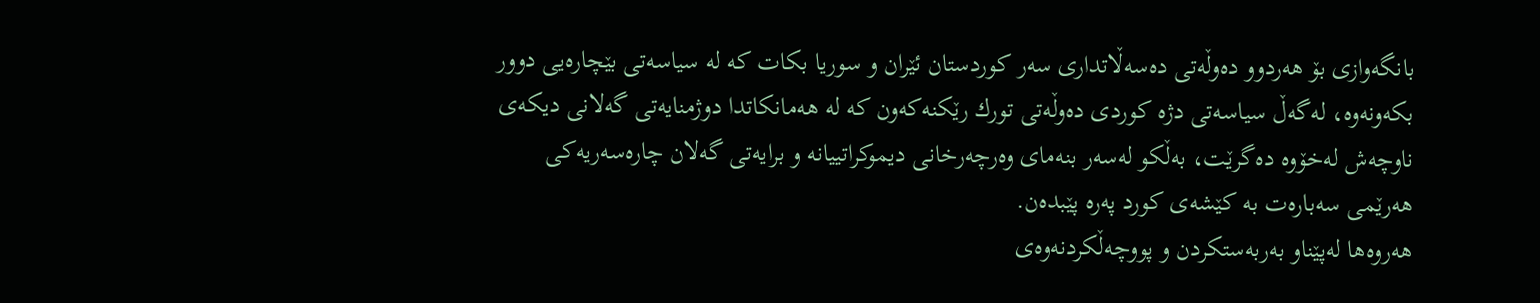بانگه‌وازی بۆ هه‌ردوو ده‌وڵه‌تی ده‌سه‌ڵاتداری سه‌ر كوردستان ئێران و سوریا بكات كه‌ له‌ سیاسه‌تی بێچاره‌یی دوور بكه‌ونه‌وه‌، له‌گه‌ڵ سیاسه‌تی دژه‌ كوردی ده‌وڵه‌تی تورك رێكنه‌كه‌ون كه‌ له‌ هه‌مانكاتدا دوژمنایه‌تی گه‌لانی دیكه‌ی ناوچه‌ش له‌خۆوه‌ ده‌گرێت، به‌ڵكو له‌سه‌ر بنه‌مای وه‌رچه‌رخانی دیموكراتییانه‌ و برایه‌تی گه‌لان چاره‌سه‌ریه‌كی هه‌رێمی سه‌باره‌ت به‌ كێشه‌ی كورد په‌ره‌ پێبده‌ن.
هه‌روه‌ها له‌پێناو به‌ربه‌ستكردن و پووچه‌ڵكردنه‌وه‌ی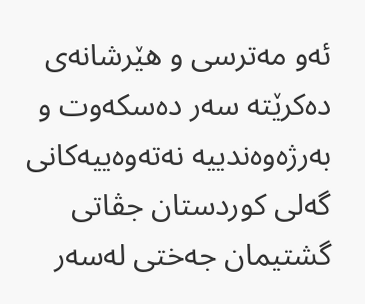ئه‌و مه‌ترسی و هێرشانه‌ی ده‌كرێته‌ سه‌ر ده‌سكه‌وت و به‌رژه‌وه‌ندییه‌ نه‌ته‌وه‌ییه‌كانی گه‌لی كوردستان جڤاتی گشتیمان جه‌ختی له‌سه‌ر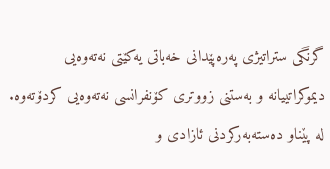گرنگی ستراتیژی په‌ره‌پێدانی خه‌باتی یه‌كێتی نه‌ته‌وه‌یی دیموكراتییانه‌ و به‌ستنی زووتری كۆنفرانسی نه‌ته‌وه‌یی كردۆته‌وه‌. له‌ پێناو ده‌سته‌به‌ركردنی ئازادی و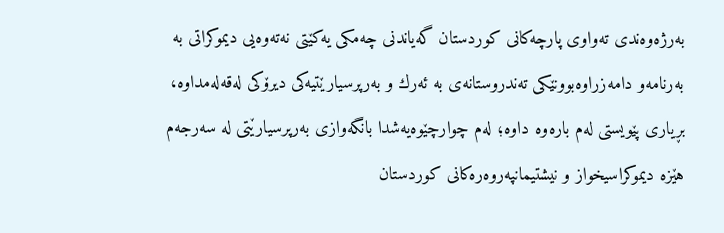به‌رژه‌وه‌ندی ته‌واوی پارچه‌كانی كوردستان گه‌یاندنی چه‌مكی یه‌كێتی نه‌ته‌وه‌یی دیموكراتی به‌ به‌رنامه‌و دامه‌زراوه‌بوونێكی ته‌ندروستانه‌ی به‌ ئه‌رك و به‌رپرسیارێتیه‌كی دیرۆكی له‌قه‌له‌مداوه‌، بڕیاری پێویستی له‌م باره‌وه‌ داوه‌؛ له‌م چوارچێوه‌یه‌شدا بانگه‌وازی به‌رپرسیارێتی له‌ سه‌رجه‌م هێزه‌ دیموكراسیخواز و نیشتیمانپه‌روه‌ره‌كانی كوردستان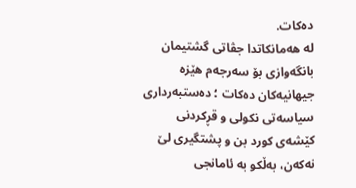ده‌كات.
له‌ هه‌مانكاتدا جڤاتی گشتیمان بانگه‌وازی بۆ سه‌رجه‌م هێزه‌ جیهانیه‌كان ده‌كات ؛ ده‌ستبه‌رداری سیاسه‌تی نكولی و قڕكردنی كێشه‌ی كورد بن و پشتگیری لێ نه‌كه‌ن، به‌ڵكو به‌ ئامانجی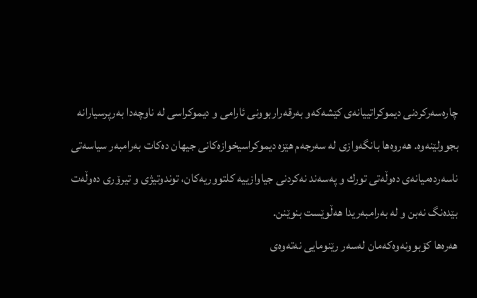چاره‌سه‌ركردنی دیموكراتییانه‌ی كێشه‌كه‌و به‌رقه‌راربوونی ئارامی و دیموكراسی له‌ ناوچه‌دا به‌رپرسیارانه‌ بجوولێنه‌وه‌. هه‌روه‌ها بانگه‌وازی له‌ سه‌رجه‌م هێزه‌ دیموكراسیخوازه‌كانی جیهان ده‌كات به‌رامبه‌ر سیاسه‌تی ناسه‌رده‌میانه‌ی ده‌وڵه‌تی تورك و په‌سه‌ند نه‌كردنی جیاوازییه‌ كلتووریه‌كان، توندوتیژی و تیرۆری ده‌وڵه‌ت بێده‌نگ نه‌بن و له‌ به‌رامبه‌ریدا هه‌ڵوێست بنوێنن.
هه‌ره‌ها كۆبوونه‌وه‌كه‌مان له‌سه‌ر رێنومایی نه‌ته‌وه‌ی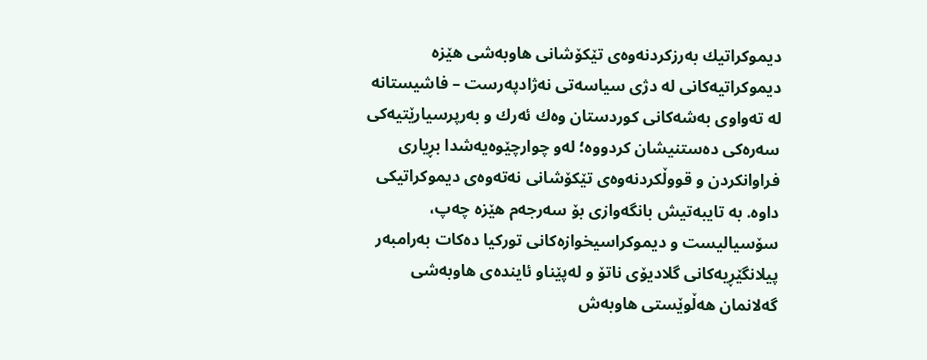دیموكراتیك به‌رزكردنه‌وه‌ی تێكۆشانی هاوبه‌شی هێزه‌ دیموكراتیه‌كانی له‌ دژی سیاسه‌تی نه‌ژادپه‌رست – فاشیستانه‌ له‌ ته‌واوی به‌شه‌كانی كوردستان وه‌ك ئه‌رك و به‌رپرسیارێتیه‌كی سه‌ره‌كی ده‌ستنیشان كردووه‌؛ له‌و چوارچێوه‌یه‌شدا بڕیاری فراوانكردن و قووڵكردنه‌وه‌ی تێكۆشانی نه‌ته‌وه‌ی دیموكراتیكی داوه‌. به‌ تایبه‌تیش بانگه‌وازی بۆ سه‌رجه‌م هێزه‌ چه‌پ، سۆسیالیست و دیموكراسیخوازه‌كانی توركیا ده‌كات به‌رامبه‌ر پیلانگێڕیه‌كانی گلادیۆی ناتۆ و له‌پێناو ئاینده‌ی هاوبه‌شی گه‌لانمان هه‌ڵوێستی هاوبه‌ش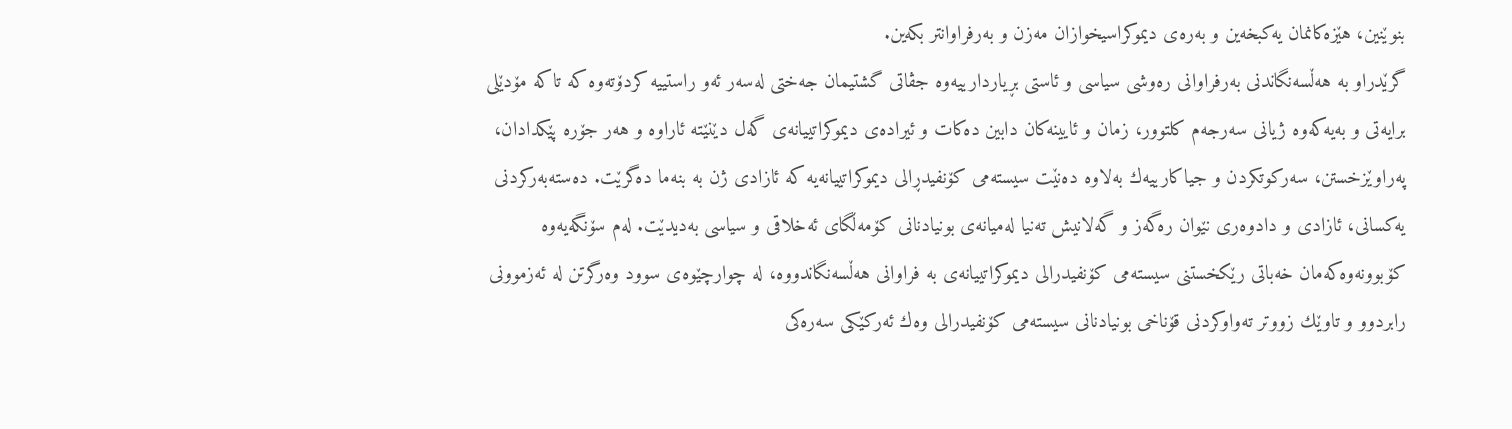بنوێنین، هێزه‌كانمان یه‌كبخه‌ین و به‌ره‌ی دیموكراسیخوازان مه‌زن و به‌رفراوانتر بكه‌ین.
گرێدراو به‌ هه‌ڵسه‌نگاندنی به‌رفراوانی ره‌وشی سیاسی و ئاستی بڕیاردارییه‌وه‌ جڤاتی گشتیمان جه‌ختی له‌سه‌ر ئه‌و راستییه‌ كردۆته‌وه‌ كه‌ تاكه‌ مۆدێلی برایه‌تی و به‌یه‌كه‌وه‌ ژیانی سه‌رجه‌م كلتوور، زمان و ئایینه‌كان دابین ده‌كات و ئیراده‌ی دیموكراتییانه‌ی گه‌ل دێنێته‌ ئاراوه‌ و هه‌ر جۆره‌ پێكدادان، په‌راوێزخستن، سه‌ركوتكردن و جیاكارییه‌ك به‌لاوه‌ ده‌نێت سیسته‌می كۆنفیدڕالی دیموكراتییانه‌یه‌ كه‌ ئازادی ژن به‌ بنه‌ما ده‌گرێت. ده‌سته‌به‌ركردنی یه‌كسانی، ئازادی و دادوه‌ری نێوان ره‌گه‌ز و گه‌لانیش ته‌نیا له‌میانه‌ی بونیادنانی كۆمه‌ڵگای ئه‌خلاقی و سیاسی به‌دیدێت. له‌م سۆنگه‌یه‌وه‌ كۆبوونه‌وه‌كه‌مان خه‌باتی رێكخستنی سیسته‌می كۆنفیدرالی دیموكراتییانه‌ی به‌ فراوانی هه‌ڵسه‌نگاندووه‌، له‌ چوارچێوه‌ی سوود وه‌رگرتن له‌ ئه‌زموونی رابردوو و تاوێك زووتر ته‌واوكردنی قۆناخی بونیادنانی سیسته‌می كۆنفیدرالی وه‌ك ئه‌ركێكی سه‌ره‌كی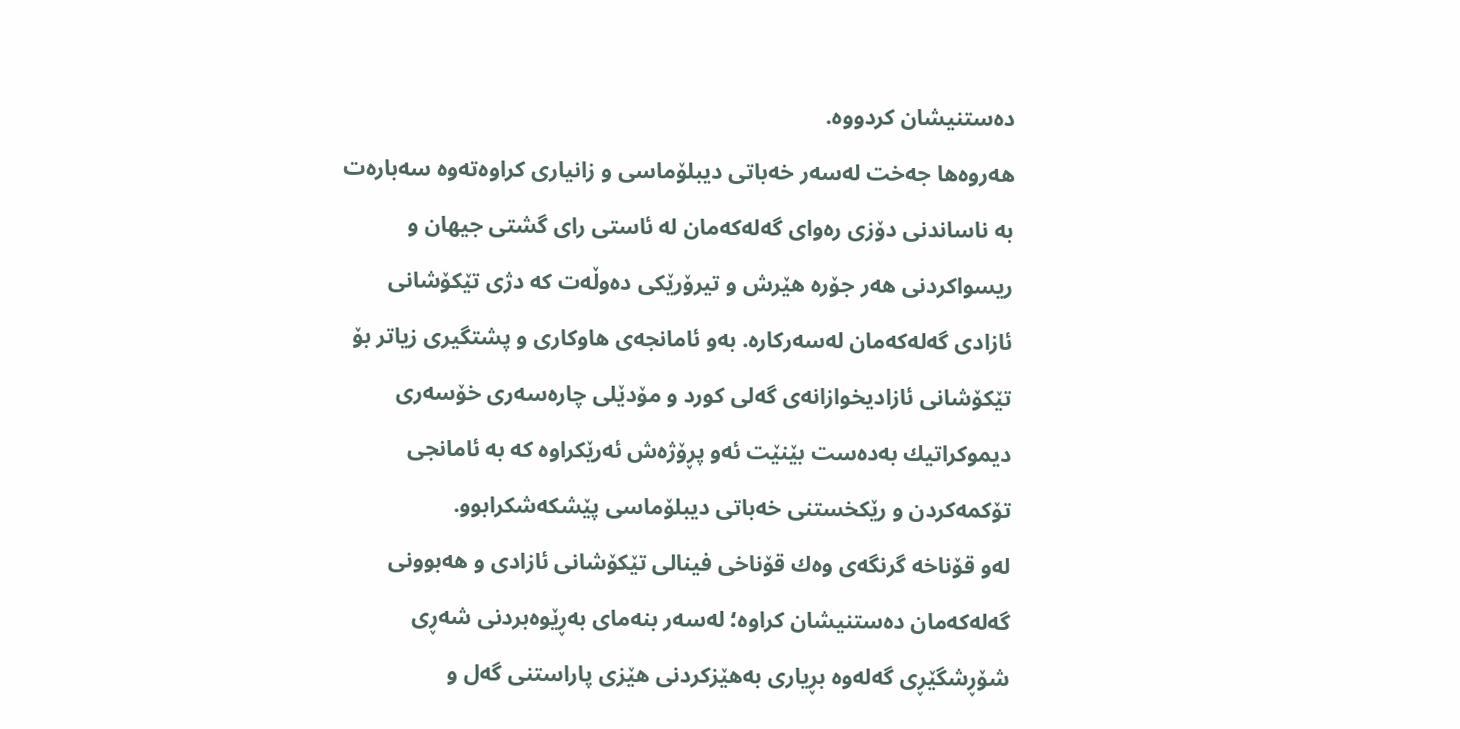ده‌ستنیشان كردووه‌.
هه‌روه‌ها جه‌خت له‌سه‌ر خه‌باتی دیبلۆماسی و زانیاری كراوه‌ته‌وه‌ سه‌باره‌ت به‌ ناساندنی دۆزی ره‌وای گه‌له‌كه‌مان له‌ ئاستی رای گشتی جیهان و ریسواكردنی هه‌ر جۆره‌ هێرش و تیرۆرێكی ده‌وڵه‌ت كه‌ دژی تێكۆشانی ئازادی گه‌له‌كه‌مان له‌سه‌ركاره‌. به‌و ئامانجه‌ی هاوكاری و پشتگیری زیاتر بۆ تێكۆشانی ئازادیخوازانه‌ی گه‌لی كورد و مۆدێلی چاره‌سه‌ری خۆسه‌ری دیموكراتیك به‌ده‌ست بێنێت ئه‌و پڕۆژه‌ش ئه‌رێكراوه‌ كه‌ به‌ ئامانجی تۆكمه‌كردن و رێكخستنی خه‌باتی دیبلۆماسی پێشكه‌شكرابوو.
له‌و قۆناخه‌ گرنگه‌ی وه‌ك قۆناخی فینالی تێكۆشانی ئازادی و هه‌بوونی گه‌له‌كه‌مان ده‌ستنیشان كراوه‌؛ له‌سه‌ر بنه‌مای به‌ڕێوه‌بردنی شه‌ڕی شۆڕشگێڕی گه‌له‌وه‌ بڕیاری به‌هێزكردنی هێزی پاراستنی گه‌ل و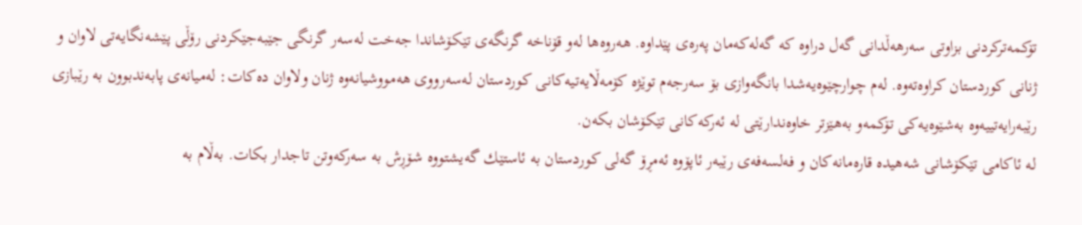تۆكمه‌تركردنی بزاوتی سه‌رهه‌ڵدانی گه‌ل دراوه‌ كه‌ گه‌له‌كه‌مان په‌ره‌ی پێداوه‌. هه‌روه‌ها له‌و قۆناخه‌ گرنگه‌ی تێكۆشاندا جه‌خت له‌سه‌ر گرنگی جێبه‌جێكردنی رۆڵی پێشه‌نگایه‌تی لاوان و ژنانی كوردستان كراوه‌ته‌وه‌. له‌م چوارچێوه‌یه‌شدا بانگه‌وازی بۆ سه‌رجه‌م توێژه‌ كۆمه‌ڵایه‌تیه‌كانی كوردستان له‌سه‌رووی هه‌مووشیانه‌وه‌ ژنان ولاوان ده‌كات: له‌میانه‌ی پابه‌ندبوون به‌ رێبازی رێبه‌رایه‌تییه‌وه‌ به‌شێوه‌یه‌كی تۆكمه‌و به‌هێزتر خاوه‌ندارێتی له‌ ئه‌ركه‌كانی تێكۆشان بكه‌ن.
له‌ ئاكامی تێكۆشانی شه‌هیده‌ قاره‌مانه‌كان و فه‌لسه‌فه‌ی رێبه‌ر ئاپۆوه‌ ئه‌مڕۆ گه‌لی كوردستان به‌ ئاستێك گه‌یشتووه‌ شۆڕش به‌ سه‌ركه‌وتن تاجدار بكات. به‌ڵام به‌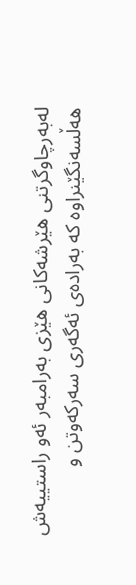له‌به‌رچاوگرتنی هێرشه‌كانی هێزی به‌رامبه‌ر ئه‌و راستییه‌ش هه‌ڵسه‌نگێنراوه‌ كه‌ به‌راده‌ی ئه‌گه‌ری سه‌ركه‌وتن و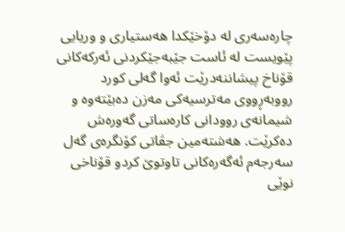چاره‌سه‌ری له‌ دۆخێكدا هه‌ستیاری و وریایی پێویست له‌ ئاست جێبه‌جێكردنی ئه‌ركه‌كانی قۆناخ پیشاننه‌درێت ئه‌وا گه‌لی كورد رووبه‌ڕووی مه‌ترسیه‌كی مه‌زن ده‌بێته‌وه‌ و شیمانه‌ی روودانی كاره‌ساتی گه‌وره‌ش ده‌كرێت. هه‌شته‌مین جڤاتی كۆنگره‌ی گه‌ل سه‌رجه‌م ئه‌گه‌ره‌كانی تاوتوێ‌ كردو قۆناخی نوێی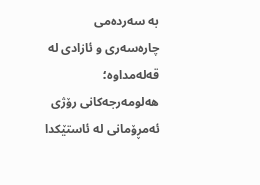به‌ سه‌رده‌می چاره‌سه‌ری و ئازادی له‌ قه‌له‌مداوه‌؛ هه‌لومه‌رجه‌كانی رۆژی ئه‌مڕۆمانی له‌ ئاستێكدا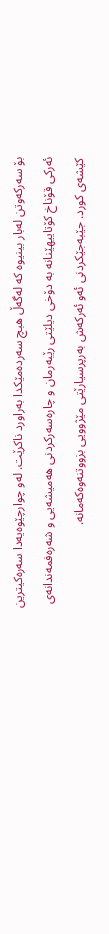بۆ سه‌ركه‌وتن له‌بار بینیوه‌ كه‌ له‌گه‌ڵ هبچ سه‌رده‌مێكدا به‌راورد ناكرێت. له‌و چوارچێوه‌یه‌دا سه‌ره‌كیترین ئه‌ركی قۆناخ كۆتاییهێنانه‌ به‌ دۆخی دیلێتی رێبه‌رمان و چاره‌سه‌ركردنی هه‌میشه‌یی و شه‌ره‌فمه‌ندانه‌ی كێشه‌ی كورد. جێبه‌جێكردنی ئه‌و ئه‌ركه‌ش به‌رپرسیارێتی مێژوویی بزووتنه‌وه‌كه‌مانه‌.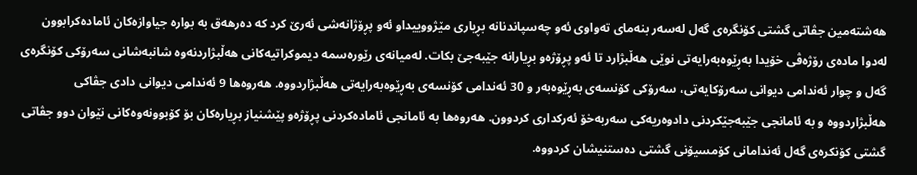هه‌شته‌مین جڤاتی گشتی كۆنگره‌ی گه‌ل له‌سه‌ر بنه‌مای ته‌واوی ئه‌و چه‌سپاندنانه‌ بڕیاری مێژووییداو ئه‌و پڕۆژانه‌شی ئه‌رێ‌ كرد كه‌ ده‌رهه‌ق به‌ بواره‌ جیاوازه‌كان ئاماده‌كرابوون له‌دوا ماده‌ی رۆژه‌ڤی خۆیدا به‌ڕێوه‌به‌رایه‌تی نوێی هه‌ڵبژارد تا ئه‌و پڕۆژه‌و بڕیارانه‌ جێبه‌جێ‌ بكات. له‌میانه‌ی رێوره‌سمه‌ دیموكراتیه‌كانی هه‌ڵبژاردنه‌وه‌ شانبه‌شانی سه‌رۆكی كۆنگره‌ی گه‌ل و چوار ئه‌ندامی دیوانی سه‌رۆكایه‌تی، سه‌رۆكی كۆنسه‌ی به‌ڕێوه‌به‌ر و 30 ئه‌ندامی كۆنسه‌ی به‌ڕێوه‌به‌رایه‌تی هه‌ڵبژاردووه‌. هه‌روه‌ها 9 ئه‌ندامی دیوانی دادی جڤاكی هه‌ڵبژاردووه‌ و به‌ ئامانجی جێبه‌جێكردنی دادوه‌ریه‌كی سه‌ربه‌خۆ ئه‌ركداری كردوون. هه‌روه‌ها به‌ ئامانجی ئاماده‌كردنی پڕۆژه‌و پێشنیاز بڕیاره‌كان بۆ كۆبوونه‌وه‌كانی نێوان دوو جڤاتی گشتی كۆنكره‌ی گه‌ل ئه‌ندامانی كۆمسیۆنی گشتی ده‌ستنیشان كردووه‌.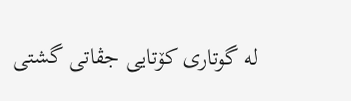له‌ گوتاری كۆتایی جڤاتی گشتی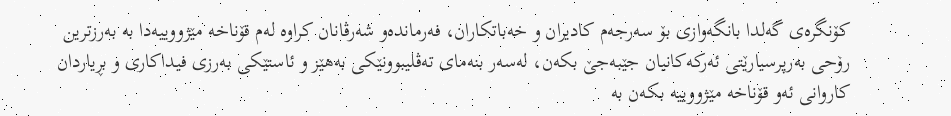كۆنگره‌ی گه‌لدا بانگه‌وازی بۆ سه‌رجه‌م كادیران و خه‌باتكاران، فه‌رمانده‌و شه‌رڤانان كراوه‌ له‌م قۆناخه‌ مێژووییه‌دا به‌ به‌رزترین رۆحی به‌رپرسیارێتی ئه‌ركه‌كانیان جێبه‌جێ‌ بكه‌ن، له‌سه‌ر بنه‌مای ته‌ڤلیبوونێكی به‌هێز و ئاستێكی به‌رزی فیداكاری و بڕیاردان كاروانی ئه‌و قۆناخه‌ مێژووییه‌ بكه‌ن به‌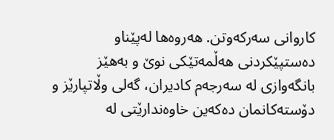كاروانی سه‌ركه‌وتن. هه‌روه‌ها له‌پێناو ده‌ستپێكردنی هه‌ڵمه‌تێكی نوێ‌ و به‌هێز بانگه‌وازی له‌ سه‌رجه‌م كادیران، گه‌لی وڵاتپارێز و دۆسته‌كانمان ده‌كه‌ین خاوه‌ندارێتی له‌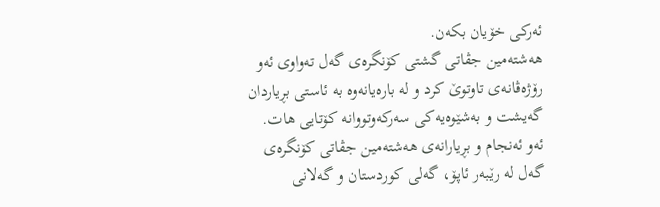ئه‌ركی خۆیان بكه‌ن.
هه‌شته‌مین جڤاتی گشتی كۆنگره‌ی گه‌ل ته‌واوی ئه‌و رۆژه‌ڤانه‌ی تاوتوێ‌ كرد و له‌ باره‌یانه‌وه‌ به‌ ئاستی بڕیاردان گه‌یشت و به‌شێوه‌یه‌كی سه‌ركه‌وتووانه‌ كۆتایی هات. ئه‌و ئه‌نجام و بڕیارانه‌ی هه‌شته‌مین جڤاتی كۆنگره‌ی گه‌ل له‌ رێبه‌ر ئاپۆ، گه‌لی كوردستان و گه‌لانی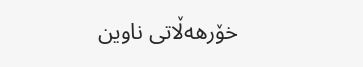خۆرهه‌ڵاتی ناوین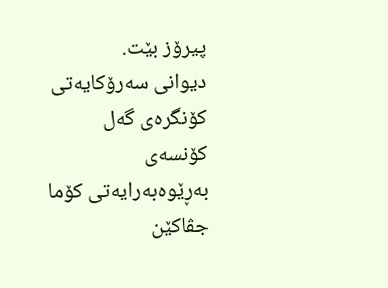پیرۆز بێت.
دیوانی سه‌رۆكایه‌تی كۆنگره‌ی گه‌ل
كۆنسه‌ی به‌ڕێوه‌به‌رایه‌تی كۆما جڤاكێن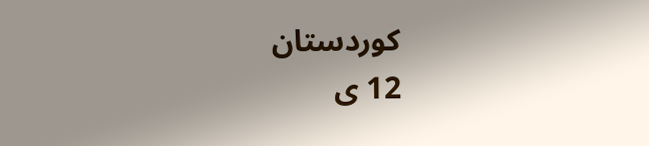كوردستان
12 ی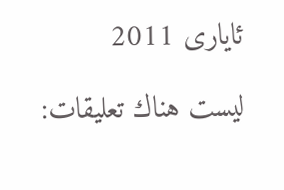ئایاری 2011

ليست هناك تعليقات: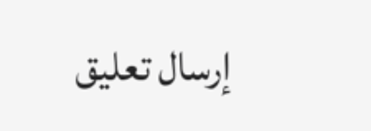إرسال تعليق